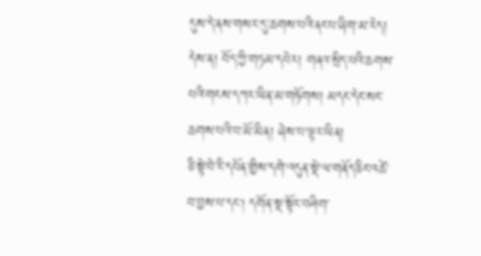དུས་དེ་ནས་གསར་དུ་ཆགས་པའི་ནང་པ་ཞིག་མ་རེད། དེས་ན། བོད་ཀྱི་གཏམ་དཔེར། གནའ་སྲིད་པའི་ཆགས་པའི་གངས་དཀར་ཡིན་མ་གཏོགས། མདང་དེང་སང་ཆགས་པའི་བ་མོ་མིན། ཞེས་པ་ལྟར་ཡིན།
ཅི་སྟེ་བེ་རི་དཔོན་གྱིས་དགེ་འདུན་སྡེ་ལ་གནོད་ཅིང་འཚེ་བ་བྱས་པ་དང། དགོན་སྡ་སྟོར་བཤིག་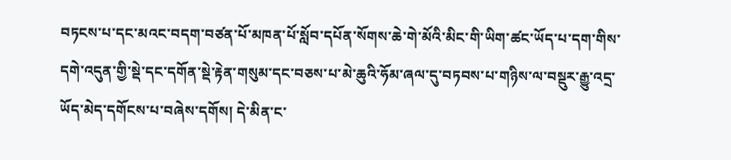བཏངས་པ་དང་མའང་བདག་བཙན་པོ་མཁན་པོ་སློབ་དཔོན་སོགས་ཆེ་གེ་མོའི་མིང་གི་ཡིག་ཚང་ཡོད་པ་དག་གིས་དགེ་འདུན་གྱི་སྡེ་དང་དགོན་སྡེ་རྟེན་གསུམ་དང་བཅས་པ་མེ་ཆུའི་ཧོམ་ཞལ་དུ་བཏབས་པ་གཉིས་ལ་བསྡུར་རྒྱུ་འདྲ་ཡོད་མེད་དགོངས་པ་བཞེས་དགོས། དེ་མིན་ང་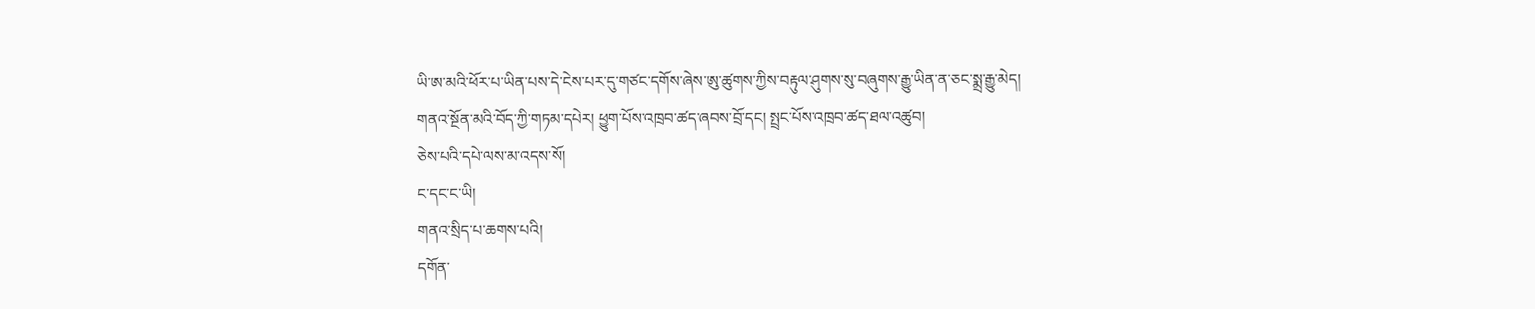ཡི་ཨ་མའི་ཕོར་པ་ཡིན་པས་དེ་ངེས་པར་དུ་གཙང་དགོས་ཞེས་ཨུ་ཚུགས་ཀྱིས་བརྟུལ་ཤུགས་སུ་བཞུགས་རྒྱུ་ཡིན་ན་ཅང་སྨྲ་རྒྱུ་མེད།
གནའ་སྔོན་མའི་བོད་ཀྱི་གཏམ་དཔེར། ཕྱུག་པོས་འཁྲབ་ཚད་ཞབས་བྲོ་དང། སྤྲང་པོས་འཁྲབ་ཚད་ཐལ་འཚུབ།
ཅེས་པའི་དཔེ་ལས་མ་འདས་སོ།
ང་དང་ང་ཡི།
གནའ་སྲིད་པ་ཆགས་པའི།
དགོན་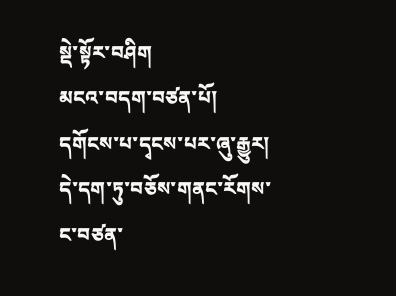སྡེ་སྟོར་བཤིག
མངའ་བདག་བཙན་པོ།
དགོངས་པ་དྭངས་པར་ཞུ་རྒྱུར། དེ་དག་ཏུ་བཅོས་གནང་རོགས་
ང་བཙན་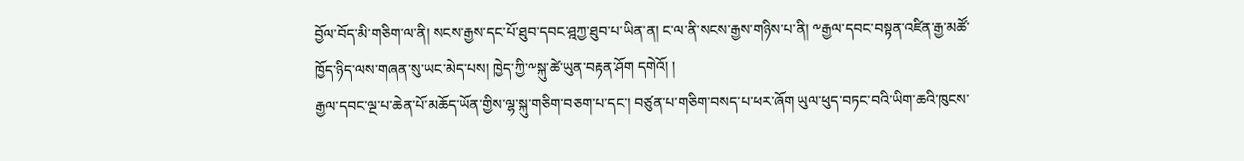བྱོལ་བོད་མི་གཅིག་ལ་ནི། སངས་རྒྱས་དང་པོ་ཐུབ་དབང་ཤྰཀྱ་ཐུབ་པ་ཡིན་ན། ང་ལ་ནི་སངས་རྒྱས་གཉིས་པ་ནི། ༸རྒྱལ་དབང་བསྟན་འཛིན་རྒྱ་མཚོ་ཁྱོད་ཉིད་ལས་གཞན་སུ་ཡང་མེད་པས། ཁྱེད་ཀྱི་༸སྐུ་ཚེ་ཡུན་བརྟན་ཤོག དགེའོ། །
རྒྱལ་དབང་ལྔ་པ་ཆེན་པོ་མཆོད་ཡོན་གྱིས་ལྷ་སྐུ་གཅིག་བཅག་པ་དང་། བཙུན་པ་གཅིག་བསད་པ་ཕར་ཞོག ཡུལ་ཕུད་བཏང་བའི་ཡིག་ཆའི་ཁུངས་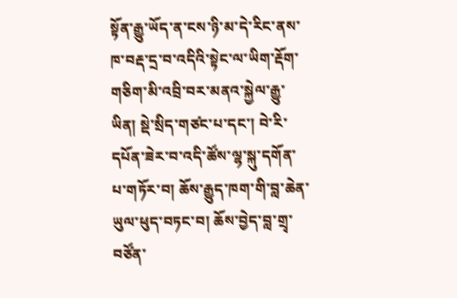སྟོན་རྒྱུ་ཡོད་ན་ངས་ཉི་མ་དེ་རིང་ནས་ཁ་བརྡ་དྲ་བ་འདིའི་སྟེང་ལ་ཡིག་རྡོག་གཅིག་མི་འབྲི་བར་མནའ་སྐྱེལ་རྒྱུ་ཡིན། སྡེ་སྲིད་གཙང་པ་དང་། བེ་རི་དཔོན་ཟེར་བ་འདི་ཚོས་ལྷ་སྐུ་དགོན་པ་གཏོར་བ། ཆོས་རྒྱུད་ཁག་གི་བླ་ཆེན་ཡུལ་ཕུད་བཏང་བ། ཆོས་བྱེད་བླ་གྲྭ་བཙོན་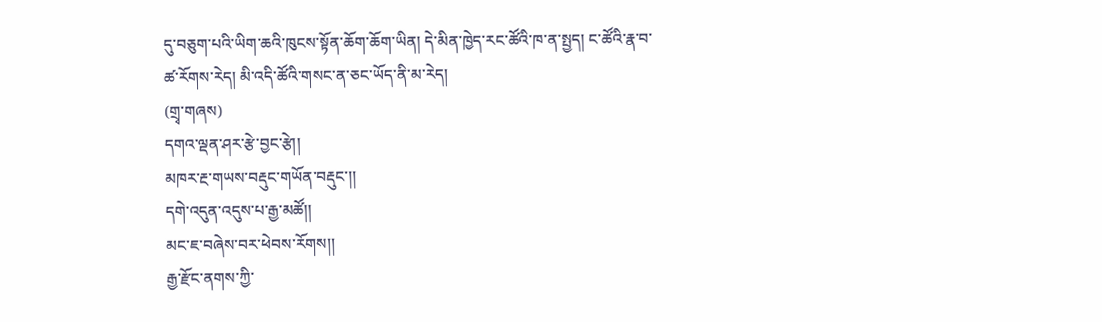དུ་བཅུག་པའི་ཡིག་ཆའི་ཁུངས་སྟོན་ཆོག་ཆོག་ཡིན། དེ་མིན་ཁྱེད་རང་ཚོའི་ཁ་ན་སྤྱད། ང་ཚོའི་རྣ་བ་ཚ་རོགས་རེད། མི་འདི་ཚོའི་གསང་ན་ཅང་ཡོད་ནི་མ་རེད།
(གྲྭ་གཞས)
དགའ་ལྡན་ཤར་རྩེ་བྱང་རྩེ།།
མཁར་རྔ་གཡས་བརྡུང་གཡོན་བརྡུང་།།
དགེ་འདུན་འདུས་པ་རྒྱ་མཚོ།།
མང་ཇ་བཞེས་བར་ཕེབས་རོགས།།
རྒྱ་རྫོང་ནགས་ཀྱི་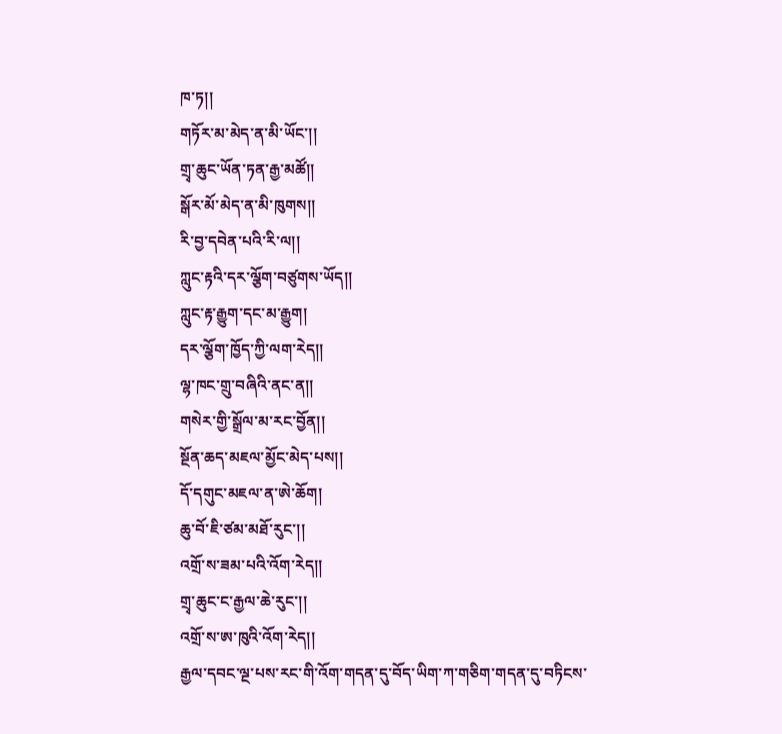ཁ་ཏ།།
གཏོར་མ་མེད་ན་མི་ཡོང་།།
གྲྭ་ཆུང་ཡོན་ཏན་རྒྱ་མཚོ།།
སྒོར་མོ་མེད་ན་མི་ཁུགས།།
རི་བྱ་དབེན་པའི་རི་ལ།།
ཀླུང་རྟའི་དར་ལྕོག་བཙུགས་ཡོད།།
ཀླུང་རྟ་རྒྱུག་དང་མ་རྒྱུག།
དར་ལྕོག་ཁྱོད་ཀྱི་ལག་རེད།།
ལྷ་ཁང་གྲུ་བཞིའི་ནང་ན།།
གསེར་གྱི་སྒྲོལ་མ་རང་བྱོན།།
སྔོན་ཆད་མཇལ་མྱོང་མེད་པས།།
དོ་དགུང་མཇལ་ན་ཨེ་ཆོག།
ཆུ་བོ་ཇི་ཙམ་མཐོ་རུང་།།
འགྲོ་ས་ཟམ་པའི་འོག་རེད།།
གྲྭ་ཆུང་ང་རྒྱལ་ཆེ་རུང་།།
འགྲོ་ས་ཨ་ཁུའི་འོག་རེད།།
རྒྱལ་དབང་ལྔ་པས་རང་གི་འོག་གདན་དུ་བོད་ཡིག་ཀ་གཅིག་གདན་དུ་བཏིངས་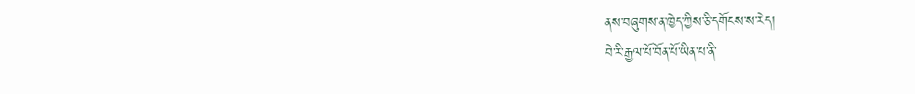ནས་བཞུགས་ན་ཁྱེད་ཀྱིས་ཅི་དགོངས་ས་རེད།
བེ་རི་རྒྱལ་པོ་བོན་པོ་ཡིན་པ་ནི་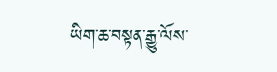ཡིག་ཆ་བསྟན་རྒྱུ་ལོས་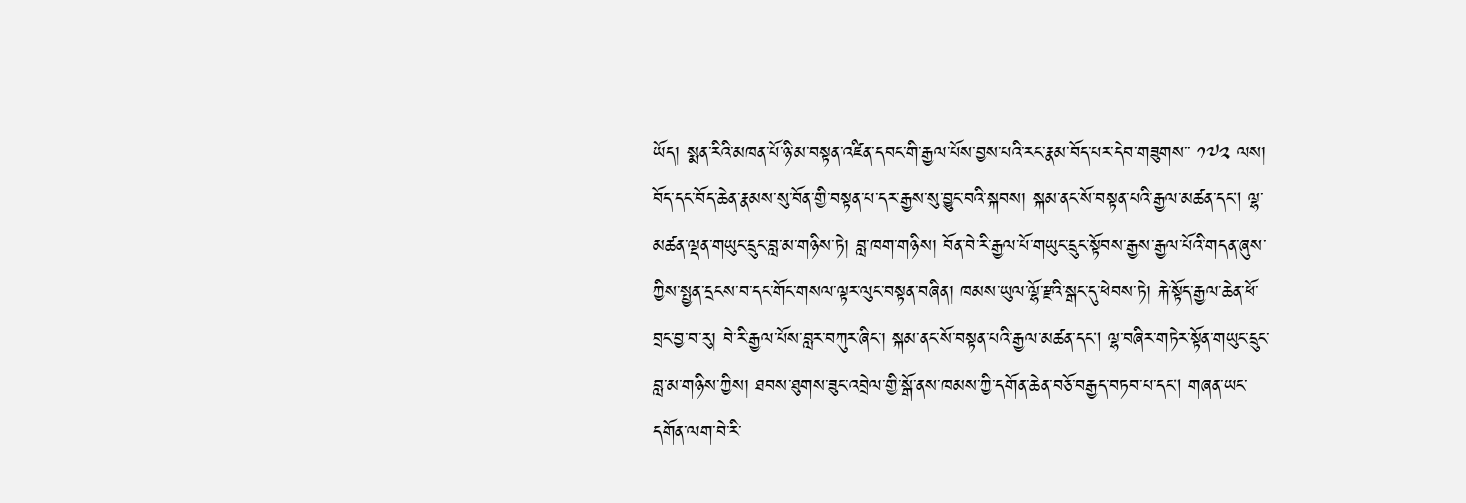ཡོད། སྨན་རིའི་མཁན་པོ་ཉི་མ་བསྟན་འཛིན་དབང་གི་རྒྱལ་པོས་བྱས་པའི་རང་རྣམ་བོད་པར་དེབ་གཟུགས་་ ༡༧༢ ལས། བོད་དང་བོད་ཆེན་རྣམས་སུ་བོན་གྱི་བསྟན་པ་དར་རྒྱས་སུ་བྱུང་བའི་སྐབས། སྐམ་ནང་སོ་བསྟན་པའི་རྒྱལ་མཚན་དང། ལྷ་མཚན་ལྡན་གཡུང་དྲུང་བླ་མ་གཉིས་ཏེ། བླ་ཁག་གཉིས། བོན་བེ་རི་རྒྱལ་པོ་གཡུང་དྲུང་སྟོབས་རྒྱས་རྒྱལ་པོའི་གདན་ཞུས་ཀྱིས་སྤྱན་དྲངས་བ་དང་གོང་གསལ་ལྟར་ལུང་བསྟན་བཞིན། ཁམས་ཡུལ་ལྷོ་རྫའི་སྒང་དུ་ཕེབས་ཏེ། རྐེ་སྟོད་རྒྱལ་ཆེན་ཕོ་བྲང་བྱ་བ་རུ། བེ་རི་རྒྱལ་པོས་བླར་བཀུར་ཞིང་། སྐམ་ནང་སོ་བསྟན་པའི་རྒྱལ་མཚན་དང། ལྷ་བཞིར་གཏེར་སྟོན་གཡུང་དྲུང་བླ་མ་གཉིས་ཀྱིས། ཐབས་ཐུགས་ཟུང་འབྲེལ་གྱི་སྒོ་ནས་ཁམས་ཀྱི་དགོན་ཆེན་བཅོ་བརྒྱད་བཏབ་པ་དང། གཞན་ཡང་དགོན་ལག་བེ་རི་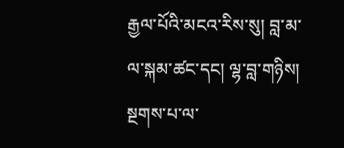རྒྱལ་པོའི་མངའ་རིས་སུ། བླ་མ་ལ་སྐམ་ཚང་དང། ལྷ་བླ་གཉིས། སྔགས་པ་ལ་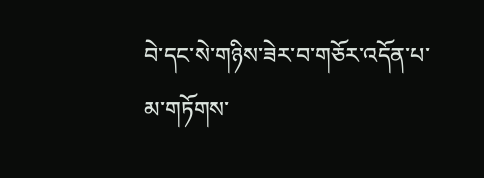བེ་དང་སེ་གཉིས་ཟེར་བ་གཅོར་འདོན་པ་མ་གཏོགས་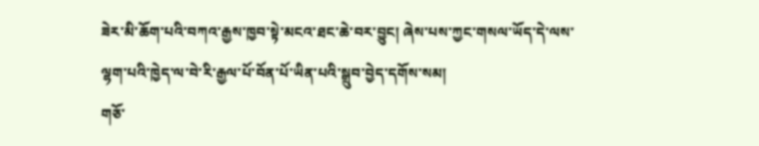ཟེར་མི་ཆོག་པའི་བཀའ་རྒྱས་ཁྱབ་སྟེ་མངའ་ཐང་ཆེ་བར་བྱུང། ཞེས་པས་ཀྱང་གསལ་ཡོད་དེ་ལས་ལྷག་པའི་ཁྱེད་ལ་བེ་རི་རྒྱལ་པོ་བོན་པོ་ཡིན་པའི་སྒྲུབ་བྱེད་དགོས་སམ།
གཅོ་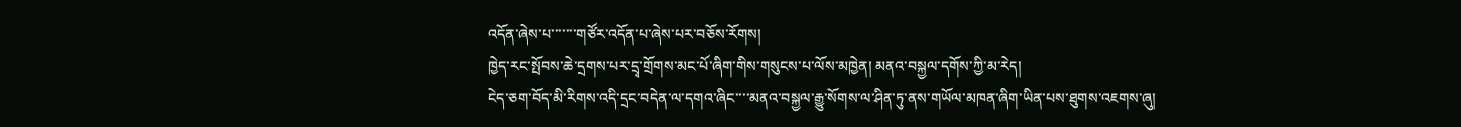འདོན་ཞེས་པ་་་་་་་གཙོར་འདོན་པ་ཞེས་པར་བཅོས་རོགས།
ཁྱེད་རང་སྤོབས་ཆེ་དྲགས་པར་དྲྭ་གྲོགས་མང་པོ་ཞིག་གིས་གསུངས་པ་ལོས་མཁྱེན། མནའ་བསྐྱལ་དགོས་ཀྱི་མ་རེད།
ངེད་ཅག་བོད་མི་རིགས་འདི་དྲང་བདེན་ལ་དགའ་ཞིང་་་་མནའ་བསྐྱལ་རྒྱུ་སོགས་ལ་ཤིན་ཏུ་ནས་གཡོལ་མཁན་ཞིག་ཡིན་པས་ཐུགས་འཇགས་ཞུ།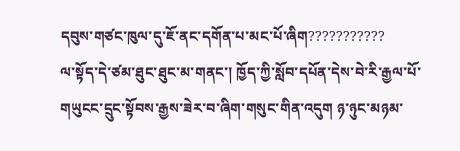དབུས་གཙང་ཁུལ་དུ་ཇོ་ནང་དགོན་པ་མང་པོ་ཞིག???????????
ལ་སྟོད་དེ་ཙམ་ཐུང་ཐུང་མ་གནང་། ཁྱོད་ཀྱི་སློབ་དཔོན་དེས་བེ་རི་རྒྱལ་པོ་གཡུངང་དྲུང་སྟོབས་རྒྱས་ཟེར་བ་ཞིག་གསུང་གིན་འདུག ཉ་ཉུང་མཉམ་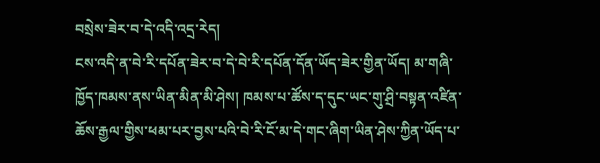བསྲེས་ཟེར་བ་དེ་འདི་འདྲ་རེད།
ངས་འདི་ན་བེ་རི་དཔོན་ཟེར་བ་དེ་བེ་རི་དཔོན་དོན་ཡོད་ཟེར་གྱིན་ཡོད། མ་གཞི་ཁྱོད་ཁམས་ནས་ཡིན་མིན་མི་ཤེས། ཁམས་པ་ཚོས་ད་དུང་ཡང་གུ་ཤྲི་བསྟན་འཛིན་ཆོས་རྒྱལ་གྱིས་ཕམ་པར་བྱས་པའི་བེ་རི་ངོ་མ་དེ་གང་ཞིག་ཡིན་ཤེས་ཀྱིན་ཡོད་པ་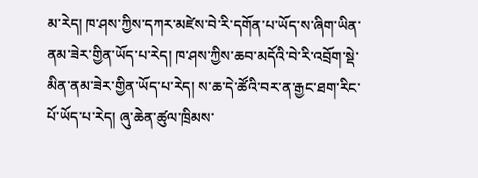མ་རེད། ཁ་ཤས་ཀྱིས་དཀར་མཛེས་བེ་རི་དགོན་པ་ཡོད་ས་ཞིག་ཡིན་ནམ་ཟེར་གྱིན་ཡོད་པ་རེད། ཁ་ཤས་ཀྱིས་ཆབ་མདོའི་བེ་རི་འབྲོག་སྡེ་མིན་ནམ་ཟེར་གྱིན་ཡོད་པ་རེད། ས་ཆ་དེ་ཚོའི་བར་ན་རྒྱང་ཐག་རིང་པོ་ཡོད་པ་རེད། ཞུ་ཆེན་ཚུལ་ཁྲིམས་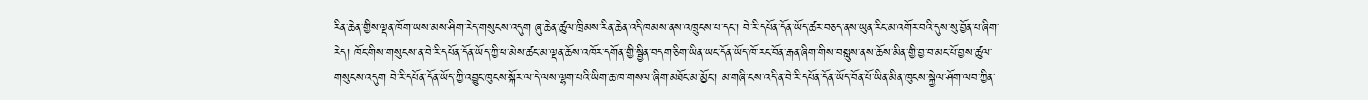རིན་ཆེན་གྱིས་ལྡན་ཁོག་ཡས་མས་ཤིག་རེད་གསུངས་འདུག ཞུ་ཆེན་ཚུལ་ཁྲིམས་རིན་ཆེན་འདི་ཁམས་ནས་འཁྲུངས་པ་དང་། བེ་རི་དཔོན་དོན་ཡོད་ཚར་བཅད་ནས་ཡུན་རིང་མ་འགོར་བའི་དུས་སུ་བྱོན་པ་ཞིག་རེད། ཁོང་གིས་གསུངས་ན་བེ་རི་དཔོན་དོན་ཡོད་ཀྱི་ཕ་མེས་ཚང་མ་ལྡན་ཆོས་འཁོར་དགོན་གྱི་སྦྱིན་བདག་ཅིག་ཡིན་ཡང་དོན་ཡོད་ཁོ་རང་བོན་རྒན་ཞིག་གིས་བསླུས་ནས་ཆོས་མིན་གྱི་བྱ་བ་མང་པོ་བྱས་ཚུལ་གསུངས་འདུག བེ་རི་དཔོན་དོན་ཡོད་ཀྱི་འབྱུང་ཁུངས་སྐོར་ལ་དེ་ལས་ལྷག་པའི་ཡིག་ཆ་ཁ་གསལ་ཞིག་མཐོང་མ་མྱོང་། མ་གཞི་ངས་འདི་ན་བེ་རི་དཔོན་དོན་ཡོད་བོན་པོ་ཡིན་མིན་ཁུངས་སྐྱེལ་ཤོག་ལབ་ཀྱིན་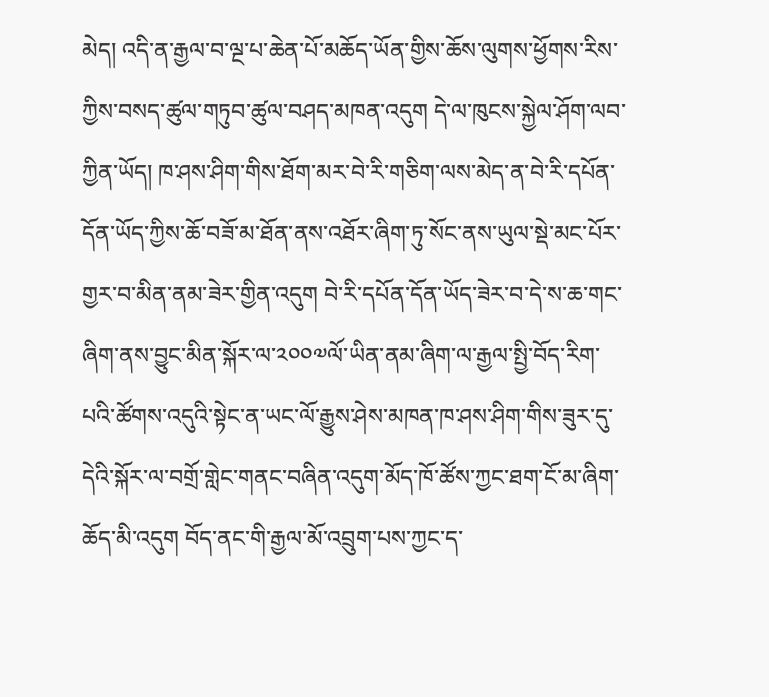མེད། འདི་ན་རྒྱལ་བ་ལྔ་པ་ཆེན་པོ་མཆོད་ཡོན་གྱིས་ཆོས་ལུགས་ཕྱོགས་རིས་ཀྱིས་བསད་ཚུལ་གཏུབ་ཚུལ་བཤད་མཁན་འདུག དེ་ལ་ཁུངས་སྐྱེལ་ཤོག་ལབ་ཀྱིན་ཡོད། ཁ་ཤས་ཤིག་གིས་ཐོག་མར་བེ་རི་གཅིག་ལས་མེད་ན་བེ་རི་དཔོན་དོན་ཡོད་ཀྱིས་ཆོ་བཟོ་མ་ཐོན་ནས་འཐོར་ཞིག་ཏུ་སོང་ནས་ཡུལ་སྡེ་མང་པོར་གྱར་བ་མིན་ནམ་ཟེར་གྱིན་འདུག བེ་རི་དཔོན་དོན་ཡོད་ཟེར་བ་དེ་ས་ཆ་གང་ཞིག་ནས་བྱུང་མིན་སྐོར་ལ་༢༠༠༧ལོ་ཡིན་ནམ་ཞིག་ལ་རྒྱལ་སྤྱི་བོད་རིག་པའི་ཚོགས་འདུའི་སྟེང་ན་ཡང་ལོ་རྒྱུས་ཤེས་མཁན་ཁ་ཤས་ཤིག་གིས་ཟུར་དུ་དེའི་སྐོར་ལ་བགྲོ་གླེང་གནང་བཞིན་འདུག་མོད་ཁོ་ཚོས་ཀྱང་ཐག་ངོ་མ་ཞིག་ཆོད་མི་འདུག བོད་ནང་གི་རྒྱལ་མོ་འབྲུག་པས་ཀྱང་ད་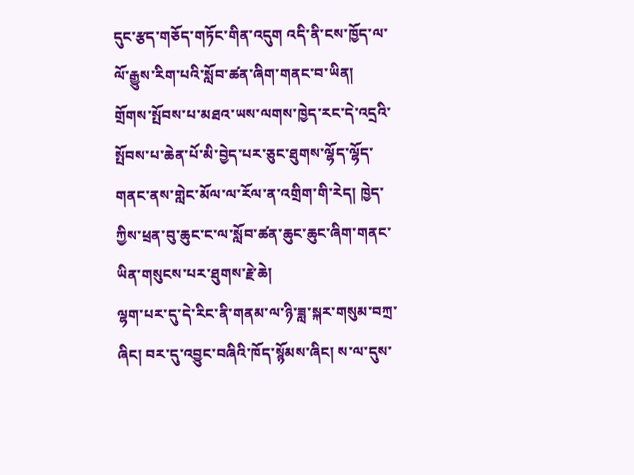དུང་རྩད་གཅོད་གཏོང་གིན་འདུག འདི་ནི་ངས་ཁྱོད་ལ་ལོ་རྒྱུས་རིག་པའི་སློབ་ཚན་ཞིག་གནང་བ་ཡིན།
གྲོགས་སྤོབས་པ་མཐའ་ཡས་ལགས་ཁྱེད་རང་དེ་འདྲའི་སྤོབས་པ་ཆེན་པོ་མི་བྱེད་པར་ཅུང་ཐུགས་ལྷོད་ལྷོད་གནང་ནས་གླེང་མོལ་ལ་རོལ་ན་འགྲིག་གི་རེད། ཁྱེད་ཀྱིས་ཕྲན་བུ་ཆུང་ང་ལ་སློབ་ཚན་ཆུང་ཆུང་ཞིག་གནང་ཡིན་གསུངས་པར་ཐུགས་རྗེ་ཆེ།
ལྷག་པར་དུ་དེ་རིང་ནི་གནམ་ལ་ཉི་ཟླ་སྐར་གསུམ་བཀྲ་ཞིང། བར་དུ་འབྱུང་བཞིའི་ཁོད་སྙོམས་ཞིང། ས་ལ་དུས་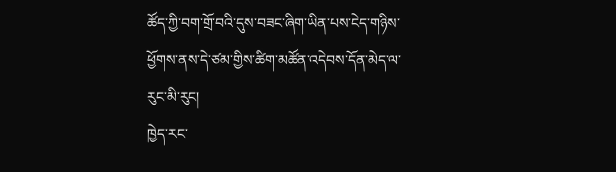ཚོད་ཀྱི་བག་གྲོ་བའི་དུས་བཟང་ཞིག་ཡིན་པས་ངེད་གཉིས་ཕྱོགས་ནས་དེ་ཙམ་གྱིས་ཚིག་མཚོན་འདེབས་དོན་མེད་ལ་རུང་མི་རུང།
ཁྱེད་རང་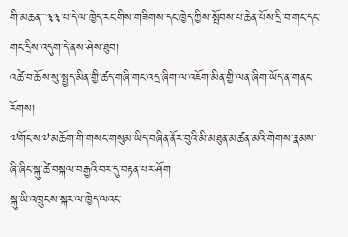གི་མཆན་་་༣༣་པ་དེ་ལ་ཁྱེད་རང་གིས་གཟིགས་དང་ཁྱེད་ཀྱིས་སྤོབས་པ་ཆེན་པོས་དྲི་བ་གང་དང་གང་དྲིས་འདུག་དེ་ནས་ཤེས་ཐུབ།
འཚེ་བ་ཆོས་སུ་སྤྱད་མིན་གྱི་ཚད་གཞི་གང་འདྲ་ཞིག་ལ་འཇོག་མིན་གྱི་ལན་ཞིག་ཡོད་ན་གནང་རོགས།
༧གོང་ས༧་མཆོག་གི་གསང་གསུམ་ཡིད་བཞིན་ནོར་བུའི་མི་མཐུན་མཚན་མའི་གེགས་རྣམས་ཞི་ཞིང་སྐུ་ཚེ་བསྐལ་བརྒྱའི་བར་དུ་བརྟན་པར་ཤོག
སྐུ་ཡི་འཁྲུངས་སྐར་ལ་ཁྱེད་ལའང་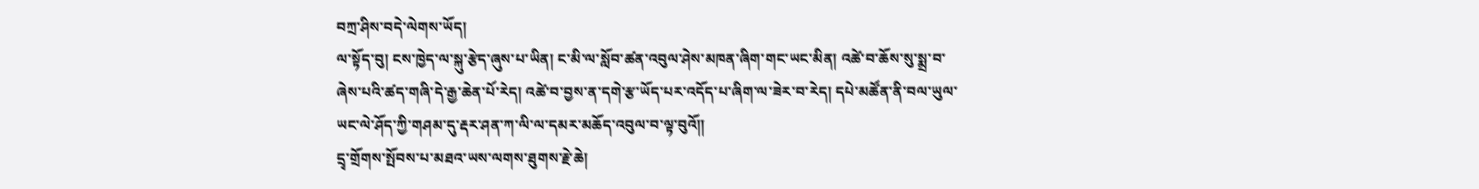བཀྲ་ཤིས་བདེ་ལེགས་ཡོད།
ལ་སྟོད་བུ། ངས་ཁྱེད་ལ་སྐུ་རྩེད་ཞུས་པ་ཡིན། ང་མི་ལ་སློབ་ཚན་འབུལ་ཤེས་མཁན་ཞིག་གང་ཡང་མིན། འཚེ་བ་ཆོས་སུ་སྨྲ་བ་ཞེས་པའི་ཚད་གཞི་དེ་རྒྱ་ཆེན་པོ་རེད། འཚེ་བ་བྱས་ན་དགེ་རྩ་ཡོད་པར་འདོད་པ་ཞིག་ལ་ཟེར་བ་རེད། དཔེ་མཚོན་ནི་བལ་ཡུལ་ཡང་ལེ་ཤོད་ཀྱི་གཤམ་དུ་རྡར་ཤན་ཀ་ལི་ལ་དམར་མཆོད་འབུལ་བ་ལྟ་བུའོ༎
དྲྭ་གྲོགས་སྤོབས་པ་མཐའ་ཡས་ལགས་ཐུགས་རྗེ་ཆེ།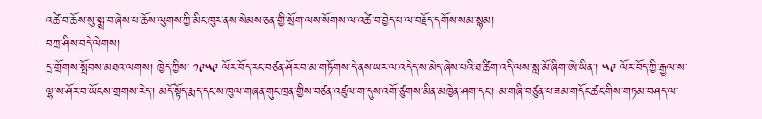འཚེ་བ་ཆོས་སུ་སྨྲ་བ་ཞེས་པ་ཆོས་ལུགས་ཀྱི་མིང་ཁུར་ནས་སེམས་ཅན་གྱི་སྲོག་ལས་སོགས་ལ་འཚེ་བ་བྱེད་པ་ལ་བརྗོད་དགོས་སམ་སྙམ།
བཀྲ་ཤིས་བདེ་ལེགས།
དྲ་གྲོགས་སྤོབས་མཐའ་ལགས། ཁྱེད་ཀྱིས་ ༡༩༥༩ ལོར་བོད་རང་བཙན་ཤོར་བ་མ་གཏོགས་དེ་ནས་ཡར་ལ་འདེད་ས་མེད་ཞེས་པའི་ཐ་ཚིག་འདི་ལས་སླ་མོ་ཞིག་ཨེ་ཡིན་། ༥༩ ལོར་བོད་ཀྱི་རྒྱལ་ས་ལྷ་ས་ཤོར་བ་ཡོངས་གྲགས་རེད་། མདོ་སྟོད་རྨད་དང་ས་ཁུལ་གཞན་གུང་ཁྲན་གྱིས་བཙན་འཛུལ་ག་དུས་འགོ་ཙུགས་མིན་མཁྱེན་ཤག་དང་། མ་གཞི་བཙུན་པ་ཟམ་གདོང་ཚང་གིས་གཏམ་བཤད་ལ་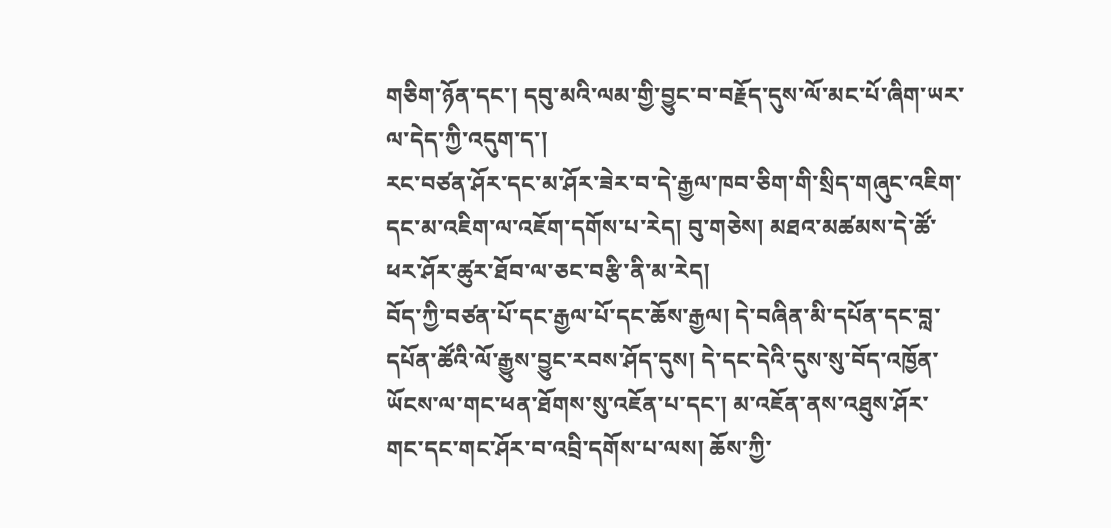གཅིག་ཉོན་དང་། དབུ་མའི་ལམ་གྱི་བྱུང་བ་བརྗོད་དུས་ལོ་མང་པོ་ཞིག་ཡར་ལ་དེད་ཀྱི་འདུག་ད་།
རང་བཙན་ཤོར་དང་མ་ཤོར་ཟེར་བ་དེ་རྒྱལ་ཁབ་ཅིག་གི་སྲིད་གཞུང་འཇིག་དང་མ་འཇིག་ལ་འཇོག་དགོས་པ་རེད། བུ་གཅེས། མཐའ་མཚམས་དེ་ཚོ་ཕར་ཤོར་ཚུར་ཐོབ་ལ་ཅང་བརྩི་ནི་མ་རེད།
བོད་ཀྱི་བཙན་པོ་དང་རྒྱལ་པོ་དང་ཆོས་རྒྱལ། དེ་བཞིན་མི་དཔོན་དང་བླ་དཔོན་ཚོའི་ལོ་རྒྱུས་བྱུང་རབས་ཤོད་དུས། དེ་དང་དེའི་དུས་སུ་བོད་འཁྱོན་ཡོངས་ལ་གང་ཕན་ཐོགས་སུ་འཇོན་པ་དང་། མ་འཇོན་ནས་འཐུས་ཤོར་གང་དང་གང་ཤོར་བ་འབྲི་དགོས་པ་ལས། ཆོས་ཀྱི་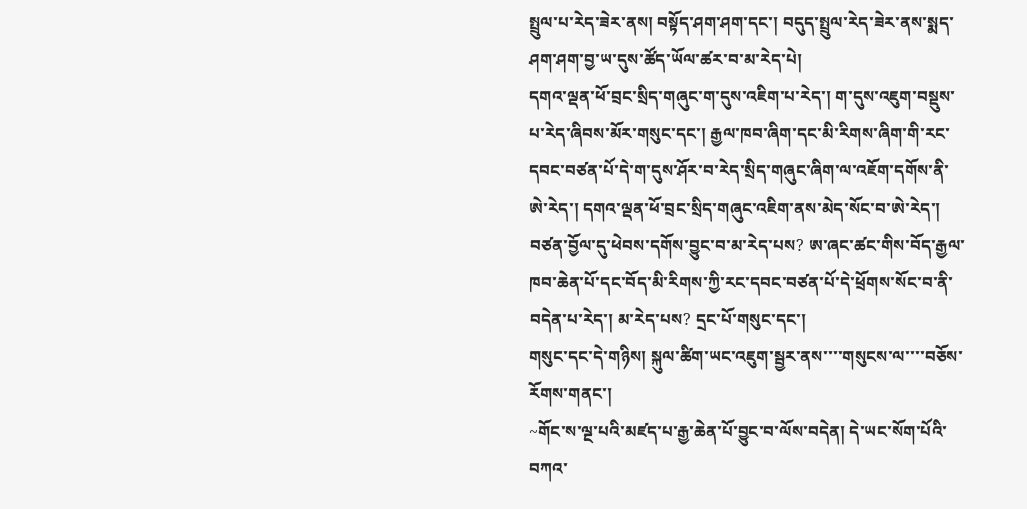སྤྲུལ་པ་རེད་ཟེར་ནས། བསྟོད་ཤག་ཤག་དང་། བདུད་སྤྲུལ་རེད་ཟེར་ནས་སྨད་ཤག་ཤག་བྱ་ཡ་དུས་ཚོད་ཡོལ་ཚར་བ་མ་རེད་པེ།
དགའ་ལྡན་ཕོ་བྲང་སྲིད་གཞུང་ག་དུས་འཇིག་པ་རེད་། ག་དུས་འཇུག་བསྡུས་པ་རེད་ཞིབས་མོར་གསུང་དང་། རྒྱལ་ཁབ་ཞིག་དང་མི་རིགས་ཞིག་གི་རང་དབང་བཙན་པོ་དེ་ག་དུས་ཤོར་བ་རེད་སྲིད་གཞུང་ཞིག་ལ་འཇོག་དགོས་ནི་ཨེ་རེད་། དགའ་ལྡན་ཕོ་བྲང་སྲིད་གཞུང་འཇིག་ནས་མེད་སོང་བ་ཨེ་རེད་། བཙན་བྱོལ་དུ་ཕེབས་དགོས་བྱུང་བ་མ་རེད་པས? ཨ་ཞང་ཚང་གིས་བོད་རྒྱལ་ཁབ་ཆེན་པོ་དང་བོད་མི་རིགས་ཀྱི་རང་དབང་བཙན་པོ་དེ་ཕྲོགས་སོང་བ་ནི་བདེན་པ་རེད་། མ་རེད་པས? དྲང་པོ་གསུང་དང་།
གསུང་དང་དེ་གཉིས། སྐུལ་ཚིག་ཡང་འཇུག་སྦྱར་ནས་་་་གསུངས་ལ་་་་བཅོས་རོགས་གནང་།
~གོང་ས་ལྔ་པའི་མཛད་པ་རྒྱ་ཆེན་པོ་བྱུང་བ་ལོས་བདེན། དེ་ཡང་སོག་པོའི་བཀའ་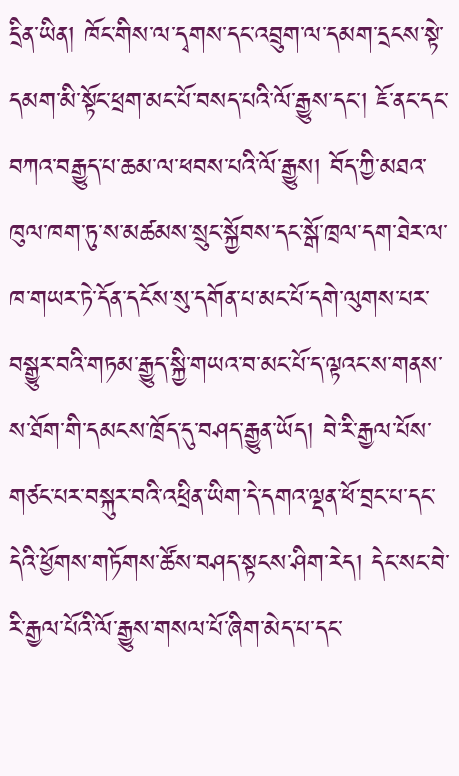དྲིན་ཡིན། ཁོང་གིས་ལ་དྭགས་དང་འབྲུག་ལ་དམག་དྲངས་སྟེ་དམག་མི་སྟོང་ཕྲག་མང་པོ་བསད་པའི་ལོ་རྒྱུས་དང་། ཇོ་ནང་དང་བཀའ་བརྒྱུད་པ་ཆམ་ལ་ཕབས་པའི་ལོ་རྒྱུས། བོད་ཀྱི་མཐའ་ཁུལ་ཁག་ཏུ་ས་མཚམས་སྲུང་སྐྱོབས་དང་སྒོ་ཁྲལ་དག་ཐེར་ལ་ཁ་གཡར་ཏེ་དོན་དངོས་སུ་དགོན་པ་མང་པོ་དགེ་ལུགས་པར་བསྒྱུར་བའི་གཏམ་རྒྱུད་སྐྱི་གཡའ་བ་མང་པོ་ད་ལྟའང་ས་གནས་ས་ཐོག་གི་དམངས་ཁྲོད་དུ་བཤད་རྒྱུན་ཡོད། བེ་རི་རྒྱལ་པོས་གཙང་པར་བསྐུར་བའི་འཕྲིན་ཡིག་དེ་དགའ་ལྡན་ཕོ་བྲང་པ་དང་དེའི་ཕྱོགས་གཏོགས་ཚོས་བཤད་སྟངས་ཤིག་རེད། དེང་སང་བེ་རི་རྒྱལ་པོའི་ལོ་རྒྱུས་གསལ་པོ་ཞིག་མེད་པ་དང་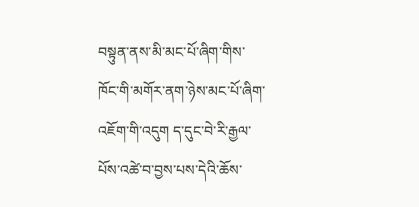བསྟུན་ནས་མི་མང་པོ་ཞིག་གིས་ཁོང་གི་མགོར་ནག་ཉེས་མང་པོ་ཞིག་འཇོག་གི་འདུག ད་དུང་བེ་རི་རྒྱལ་པོས་འཚེ་བ་བྱས་པས་དེའི་ཆོས་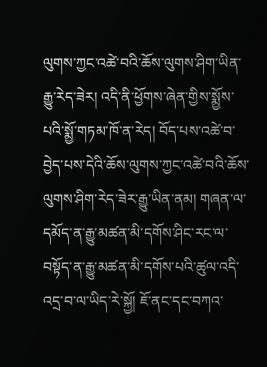ལུགས་ཀྱང་འཚེ་བའི་ཆོས་ལུགས་ཤིག་ཡིན་རྒྱུ་རེད་ཟེར། འདི་ནི་ཕྱོགས་ཞེན་གྱིས་སྨྱོས་པའི་སྨྱོ་གཏམ་ཁོ་ན་རེད། བོད་པས་འཚེ་བ་བྱེད་པས་དེའི་ཆོས་ལུགས་ཀྱང་འཚེ་བའི་ཆོས་ལུགས་ཤིག་རེད་ཟེར་རྒྱུ་ཡིན་ནམ། གཞན་ལ་དམོད་ན་རྒྱུ་མཚན་མི་དགོས་ཤིང་རང་ལ་བསྟོད་ན་རྒྱུ་མཚན་མི་དགོས་པའི་ཚུལ་འདི་འདྲ་བ་ལ་ཡིད་རེ་སྐྱོ། ཇོ་ནང་དང་བཀའ་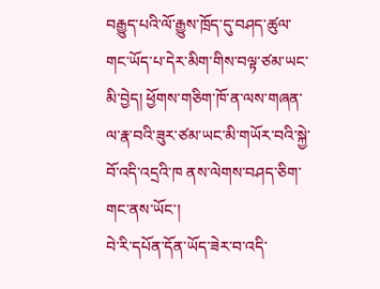བརྒྱུད་པའི་ལོ་རྒྱུས་ཁྲོད་དུ་བཤད་ཚུལ་གང་ཡོད་པ་དེར་མིག་གིས་བལྟ་ཙམ་ཡང་མི་བྱེད། ཕྱོགས་གཅིག་ཁོ་ན་ལས་གཞན་ལ་རྣ་བའི་ཟུར་ཙམ་ཡང་མི་གཡོར་བའི་སྐྱེ་བོ་འདི་འདྲའི་ཁ ནས་ལེགས་བཤད་ཅིག་གང་ནས་ཡོང་།
བེ་རི་དཔོན་དོན་ཡོད་ཟེར་བ་འདི་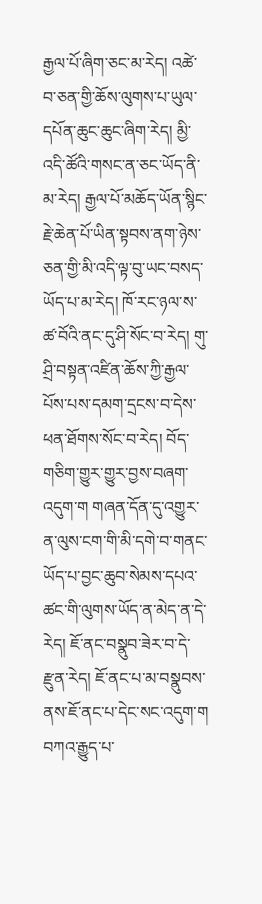རྒྱལ་པོ་ཞིག་ཅང་མ་རེད། འཚེ་བ་ཅན་གྱི་ཆོས་ལུགས་པ་ཡུལ་དཔོན་ཆུང་ཆུང་ཞིག་རེད། མྱི་འདི་ཚོའི་གསང་ན་ཅང་ཡོད་ནི་མ་རེད། རྒྱལ་པོ་མཆོད་ཡོན་སྙིང་རྗེ་ཆེན་པོ་ཡིན་སྟབས་ནག་ཉེས་ཅན་གྱི་མི་འདི་ལྟ་བུ་ཡང་བསད་ཡོད་པ་མ་རེད། ཁོ་རང་ཉལ་ས་ཚ་བོའི་ནང་དུ་ཤི་སོང་བ་རེད། གུ་ཤྲི་བསྟན་འཛིན་ཆོས་ཀྱི་རྒྱལ་པོས་པས་དམག་དྲངས་བ་དེས་ཕན་ཐོགས་སོང་བ་རེད། བོད་གཅིག་གྱུར་གྱུར་བྱས་བཞག་འདུག་ག གཞན་དོན་དུ་འགྱུར་ན་ལུས་ངག་གི་མི་དགེ་བ་གནང་ཡོད་པ་བྱང་ཆུབ་སེམས་དཔའ་ཚང་གི་ལུགས་ཡོད་ན་མེད་ན་དེ་རེད། ཇོ་ནང་བསྣུབ་ཟེར་བ་དེ་རྫུན་རེད། ཇོ་ནང་པ་མ་བསྣུབས་ནས་ཇོ་ནང་པ་དེང་སང་འདུག་ག བཀའ་རྒྱུད་པ་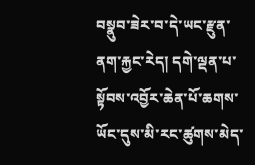བསྣུབ་ཟེར་བ་དེ་ཡང་རྫུན་ནག་རྐྱང་རེད། དགེ་ལྡན་པ་སྟོབས་འབྱོར་ཆེན་པོ་ཆགས་ཡོང་དུས་མི་རང་ཚུགས་མེད་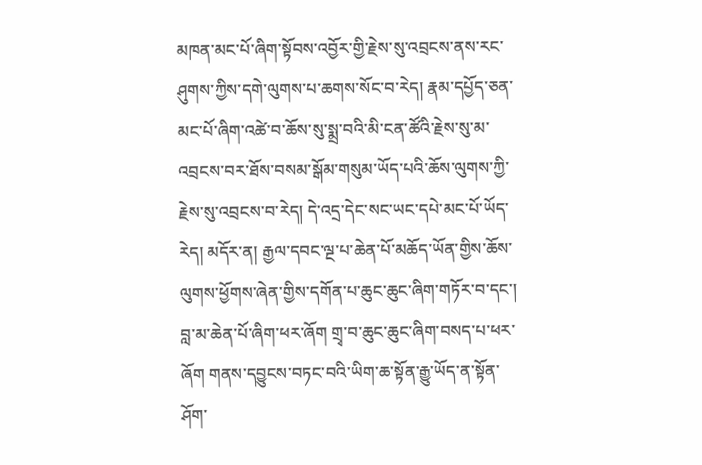མཁན་མང་པོ་ཞིག་སྟོབས་འབྱོར་གྱི་རྗེས་སུ་འབྲངས་ནས་རང་ཤུགས་ཀྱིས་དགེ་ལུགས་པ་ཆགས་སོང་བ་རེད། རྣམ་དཔྱོད་ཅན་མང་པོ་ཞིག་འཚེ་བ་ཆོས་སུ་སྨྲ་བའི་མི་ངན་ཚོའི་རྗེས་སུ་མ་འབྲངས་བར་ཐོས་བསམ་སྒོམ་གསུམ་ཡོད་པའི་ཆོས་ལུགས་ཀྱི་རྗེས་སུ་འབྲངས་བ་རེད། དེ་འདྲ་དེང་སང་ཡང་དཔེ་མང་པོ་ཡོད་རེད། མདོར་ན། རྒྱལ་དབང་ལྔ་པ་ཆེན་པོ་མཆོད་ཡོན་གྱིས་ཆོས་ལུགས་ཕྱོགས་ཞེན་གྱིས་དགོན་པ་ཆུང་ཆུང་ཞིག་གཏོར་བ་དང་། བླ་མ་ཆེན་པོ་ཞིག་ཕར་ཞོག གྲྭ་བ་ཆུང་ཆུང་ཞིག་བསད་པ་ཕར་ཞོག གནས་དབྱུངས་བཏང་བའི་ཡིག་ཆ་སྟོན་རྒྱུ་ཡོད་ན་སྟོན་ཤོག་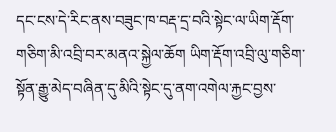དང་ངས་དེ་རིང་ནས་བཟུང་ཁ་བརྡ་དྲ་བའི་སྟེང་ལ་ཡིག་རྡོག་གཅིག་མི་འབྲི་བར་མནའ་སྐྱེལ་ཆོག ཡིག་རྡོག་འབྲི་ལུ་གཅིག་སྟོན་རྒྱུ་མེད་བཞིན་དུ་མིའི་སྟེང་དུ་ནག་འགེལ་རྐྱང་བྱས་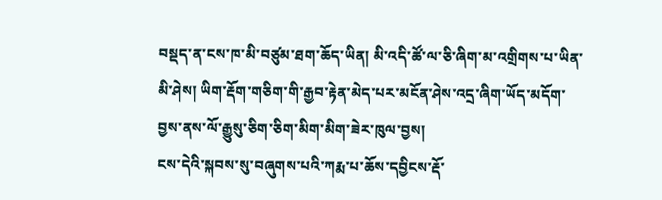བསྡད་ན་ངས་ཁ་མི་བཙུམ་ཐག་ཆོད་ཡིན། མི་འདི་ཚོ་ལ་ཅི་ཞིག་མ་འགྲིགས་པ་ཡིན་མི་ཤེས། ཡིག་རྡོག་གཅིག་གི་རྒྱབ་རྟེན་མེད་པར་མངོན་ཤེས་འདྲ་ཞིག་ཡོད་མདོག་བྱས་ནས་ལོ་རྒྱུསུ་ཅིག་ཅིག་མིག་མིག་ཟེར་ཁུལ་བྱས།
ངས་དེའི་སྐབས་སུ་བཞུགས་པའི་ཀརྨ་པ་ཆོས་དབྱིངས་རྡོ་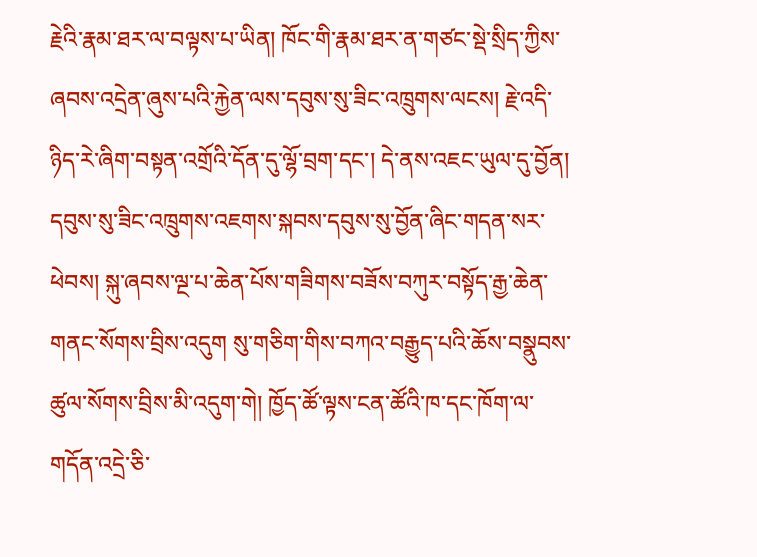རྗེའི་རྣམ་ཐར་ལ་བལྟས་པ་ཡིན། ཁོང་གི་རྣམ་ཐར་ན་གཙང་སྡེ་སྲིད་ཀྱིས་ཞབས་འདྲེན་ཞུས་པའི་རྐྱེན་ལས་དབུས་སུ་ཟིང་འཁྲུགས་ལངས། རྗེ་འདི་ཉིད་རེ་ཞིག་བསྟན་འགྲོའི་དོན་དུ་ལྷོ་བྲག་དང་། དེ་ནས་འཇང་ཡུལ་དུ་བྱོན། དབུས་སུ་ཟིང་འཁྲུགས་འཇགས་སྐབས་དབུས་སུ་བྱོན་ཞིང་གདན་སར་ཕེབས། སྐུ་ཞབས་ལྔ་པ་ཆེན་པོས་གཟིགས་བཟོས་བཀུར་བསྟོད་རྒྱ་ཆེན་གནང་སོགས་བྲིས་འདུག སུ་གཅིག་གིས་བཀའ་བརྒྱུད་པའི་ཆོས་བསྣུབས་ཚུལ་སོགས་བྲིས་མི་འདུག་གེ། ཁྱོད་ཚོ་ལྟས་ངན་ཚོའི་ཁ་དང་ཁོག་ལ་གདོན་འདྲེ་ཅི་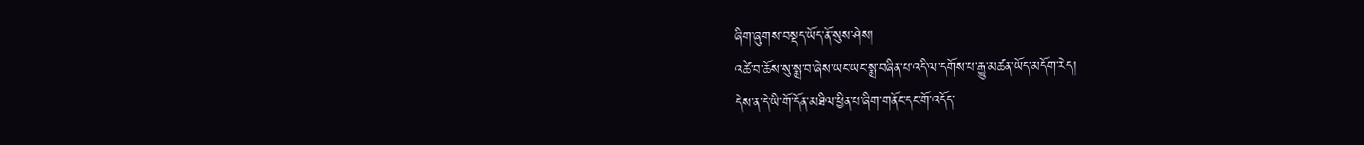ཞིག་ཞུགས་བསྡད་ཡོད་ནོ་སུས་ཤེས།
འཚེ་བ་ཆོས་སུ་སྨྲ་བ་ཞེས་ཡང་ཡང་སྨྲ་བཞིན་པ་འདི་ལ་དགོས་པ་རྒྱུ་མཚན་ཡོད་མདོག་རེད།
དེས་ན་དེ་ཡི་གོ་དོན་མཐིལ་ཕྱིན་པ་ཞིག་གནོང་དང་གོ་འདོད་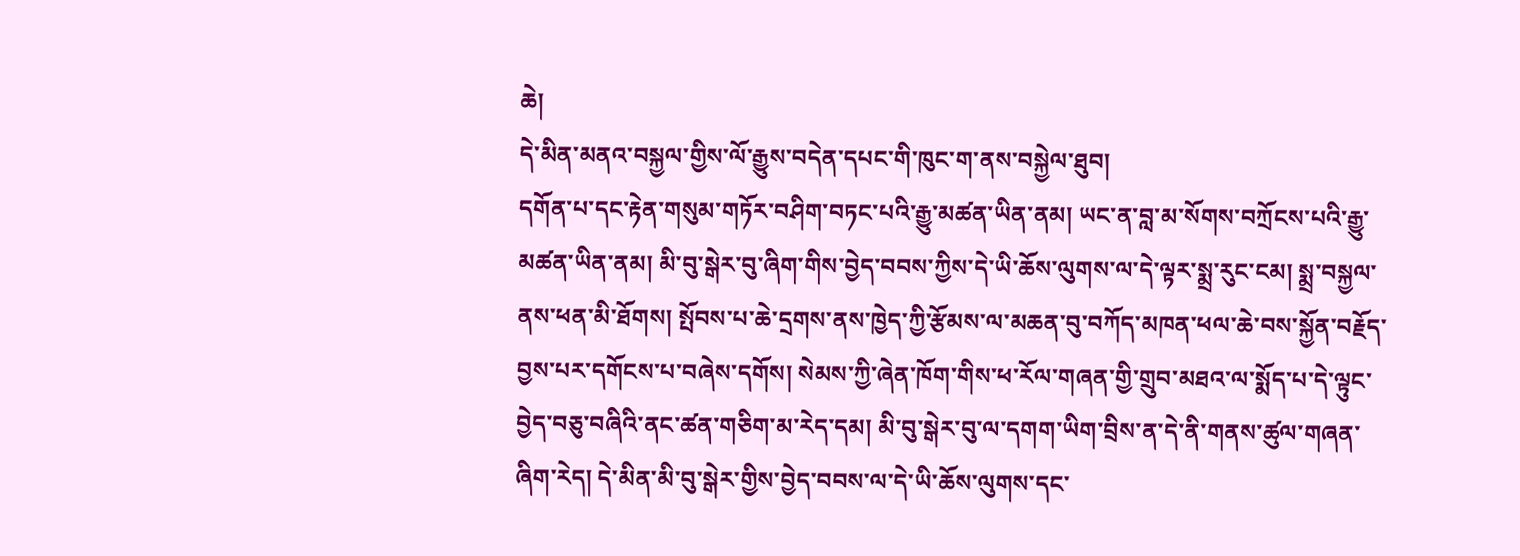ཆེ།
དེ་མིན་མནའ་བསྐྱལ་གྱིས་ལོ་རྒྱུས་བདེན་དཔང་གི་ཁུང་ག་ནས་བསྐྱེལ་ཐུབ།
དགོན་པ་དང་རྟེན་གསུམ་གཏོར་བཤིག་བཏང་པའི་རྒྱུ་མཚན་ཡིན་ནམ། ཡང་ན་བླ་མ་སོགས་བཀྲོངས་པའི་རྒྱུ་མཚན་ཡིན་ནམ། མི་བུ་སྒེར་བུ་ཞིག་གིས་བྱེད་བབས་ཀྱིས་དེ་ཡི་ཆོས་ལུགས་ལ་དེ་ལྟར་སྨྲ་རུང་ངམ། སྨྲ་བསྐྱལ་ནས་ཕན་མི་ཐོགས། སྤོབས་པ་ཆེ་དྲགས་ནས་ཁྱེད་ཀྱི་རྩོམས་ལ་མཆན་བུ་བཀོད་མཁན་ཕལ་ཆེ་བས་སྐྱོན་བརྗོད་བྱས་པར་དགོངས་པ་བཞེས་དགོས། སེམས་ཀྱི་ཞེན་ཁོག་གིས་ཕ་རོལ་གཞན་གྱི་གྲུབ་མཐའ་ལ་སྨོད་པ་དེ་ལྟུང་བྱེད་བཅུ་བཞིའི་ནང་ཚན་གཅིག་མ་རེད་དམ། མི་བུ་སྒེར་བུ་ལ་དགག་ཡིག་བྲིས་ན་དེ་ནི་གནས་ཚུལ་གཞན་ཞིག་རེད། དེ་མིན་མི་བུ་སྒེར་གྱིས་བྱེད་བབས་ལ་དེ་ཡི་ཆོས་ལུགས་དང་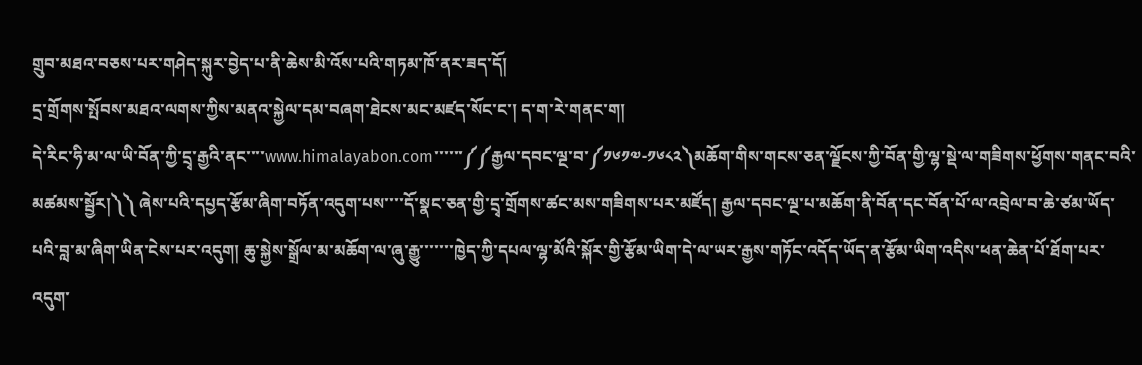གྲུབ་མཐའ་བཅས་པར་གཤེད་སྐུར་བྱེད་པ་ནི་ཆེས་མི་འོས་པའི་གཏམ་ཁོ་ནར་ཟད་དོ།
དྲ་གྲོགས་སྤོབས་མཐའ་ལགས་ཀྱིས་མནའ་སྐྱེལ་དམ་བཞག་ཐེངས་མང་མཛད་སོང་ང་། ད་ག་རེ་གནང་ག།
དེ་རིང་ཧི་མ་ལ་ཡི་བོན་ཀྱི་དྲྭ་རྒྱའི་ནང་་་་www.himalayabon.com་་་་་་༼༼རྒྱལ་དབང་ལྔ་བ་༼༡༦༡༧-༡༦༨༢༽མཆོག་གིས་གངས་ཅན་ལྗོངས་ཀྱི་བོན་གྱི་ལྷ་སྡེ་ལ་གཟིགས་ཕྱོགས་གནང་བའི་མཚམས་སྦྱོར།༽༽ ཞེས་པའི་དཔྱད་རྩོམ་ཞིག་བཏོན་འདུག་པས་་་་དོ་སྣང་ཅན་གྱི་དྲྭ་གྲོགས་ཚང་མས་གཟིགས་པར་མཛོད། རྒྱལ་དབང་ལྔ་པ་མཆོག་ནི་བོན་དང་བོན་པོ་ལ་འབྲེལ་བ་ཆེ་ཙམ་ཡོད་པའི་བླ་མ་ཞིག་ཡིན་ངེས་པར་འདུག། ཆུ་སྐྱེས་སྒྲོལ་མ་མཆོག་ལ་ཞུ་རྒྱུ་་་་་་་ཁྱེད་ཀྱི་དཔལ་ལྷ་མོའི་སྐོར་གྱི་རྩོམ་ཡིག་དེ་ལ་ཡར་རྒྱས་གཏོང་འདོད་ཡོད་ན་རྩོམ་ཡིག་འདིས་ཕན་ཆེན་པོ་ཐོག་པར་འདུག་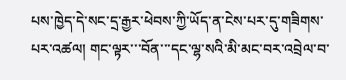པས་ཁྱེད་དེ་སང་དྲ་རྒྱར་ཕེབས་ཀྱི་ཡོད་ན་ངེས་པར་དུ་གཟིགས་པར་འཚལ། གང་ལྟར་་་བོན་་་དང་ལྷ་སའི་མི་མང་བར་འབྲེལ་བ་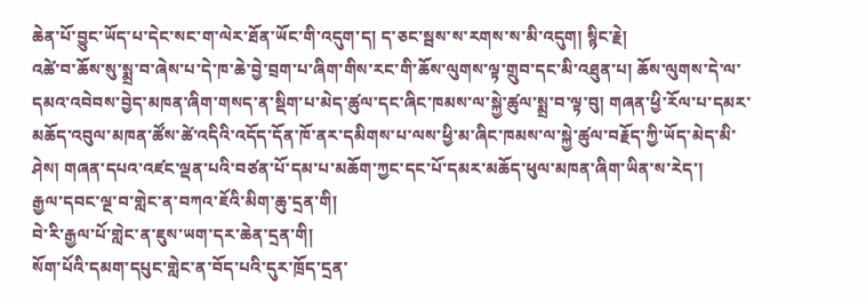ཆེན་པོ་བྱུང་ཡོད་པ་དེང་སང་ག་ལེར་ཐོན་ཡོང་གི་འདུག་ད། ད་ཅང་སྦས་ས་རགས་ས་མི་འདུག། སྙིང་རྗེ།
འཚེ་བ་ཆོས་སུ་སྨྲ་བ་ཞེས་པ་དེ་ཁ་ཆེ་བྱེ་བྲག་པ་ཞིག་གིས་རང་གི་ཆོས་ལུགས་ལྟ་གྲུབ་དང་མི་འཐུན་པ། ཆོས་ལུགས་དེ་ལ་དམའ་འབེབས་བྱེད་མཁན་ཞིག་གསད་ན་སྡིག་པ་མེད་ཚུལ་དང་ཞིང་ཁམས་ལ་སྐྱེ་ཚུལ་སྨྲ་བ་ལྟ་བུ། གཞན་ཕྱི་རོལ་པ་དམར་མཆོད་འབུལ་མཁན་ཚོས་ཚེ་འདིའི་འདོད་དོན་ཁོ་ནར་དམིགས་པ་ལས་ཕྱི་མ་ཞིང་ཁམས་ལ་སྐྱེ་ཚུལ་བརྗོད་ཀྱི་ཡོད་མེད་མི་ཤེས། གཞན་དཔའ་འཛང་ལྡན་པའི་བཙན་པོ་དམ་པ་མཆོག་ཀྱང་དང་པོ་དམར་མཆོད་ཕུལ་མཁན་ཞིག་ཡིན་ས་རེད་།
རྒྱལ་དབང་ལྔ་བ་གླེང་ན་བཀའ་ཇོའི་མིག་ཆུ་དྲན་གི།
བེ་རི་རྒྱལ་པོ་གླེང་ན་ཇུས་ཡག་དར་ཆེན་དྲན་གི།
སོག་པོའི་དམག་དཔུང་གླེང་ན་བོད་པའི་དུར་ཁྲོད་དྲན་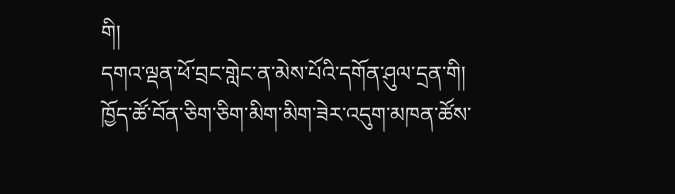གི།
དགའ་ལྡན་ཕོ་བྲང་གླེང་ན་མེས་པོའི་དགོན་ཤུལ་དྲན་གི།
ཁྱོད་ཚོ་བོན་ཅིག་ཅིག་མིག་མིག་ཟེར་འདུག་མཁན་ཚོས་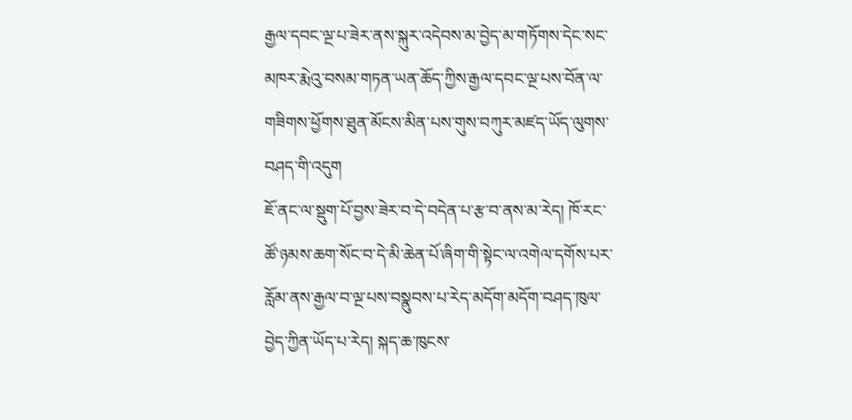རྒྱལ་དབང་ལྔ་པ་ཟེར་ནས་སྐུར་འདེབས་མ་བྱེད་མ་གཏོགས་དེང་སང་མཁར་རྨེའུ་བསམ་གཏན་ཡན་ཆོད་ཀྱིས་རྒྱལ་དབང་ལྔ་པས་བོན་ལ་གཟིགས་ཕྱོགས་ཐུན་མོངས་མིན་པས་གུས་བཀུར་མཛད་ཡོད་ལུགས་བཤད་གི་འདུག
ཇོ་ནང་ལ་སྡུག་པོ་བྱས་ཟེར་བ་དེ་བདེན་པ་རྩ་བ་ནས་མ་རེད། ཁོ་རང་ཚོ་ཉམས་ཆག་སོང་བ་དེ་མི་ཆེན་པོ་ཞིག་གི་སྟེང་ལ་འགེལ་དགོས་པར་རློམ་ནས་རྒྱལ་བ་ལྔ་པས་བསྣུབས་པ་རེད་མདོག་མདོག་བཤད་ཁུལ་བྱེད་ཀྱིན་ཡོད་པ་རེད། སྐད་ཆ་ཁུངས་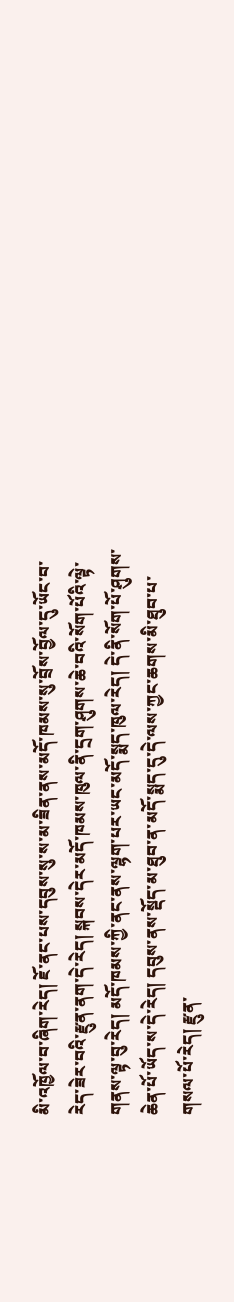མི་འཁྱོལ་བ་ཞིག་རེད། ཇོ་ནང་པས་དབུས་སུ་ས་མ་ཟིན་ནས་མདོ་ཁམས་སུ་བྲོས་བྱོལ་དུ་ཡོང་བ་རེད་ཟེར་བའི་རྫུན་ནག་དེ་རེད། སྐབས་དེར་མདོ་ཁམས་ཁུལ་ནི་དྲག་ཤུགས་ཆེ་བའི་སོག་པོའི་ལྟེ་གནས་ལྟ་བུ་རེད། མདོ་ཁམས་ཀྱི་ནང་ནས་ལྷག་པར་ཡང་མདོ་སྨད་ཁུལ་རེད། དེ་ནི་སོག་པོ་ཤུགས་ཆེན་པོ་ཡོད་ས་དེ་རེད། དབུས་ནས་སྡོད་མ་ཐུབ་ན་མདོ་སྨད་དུ་དེ་ལས་ཀྱང་ཆགས་མི་ཐུབ་པ་གསལ་པོ་རེད། རྫུན་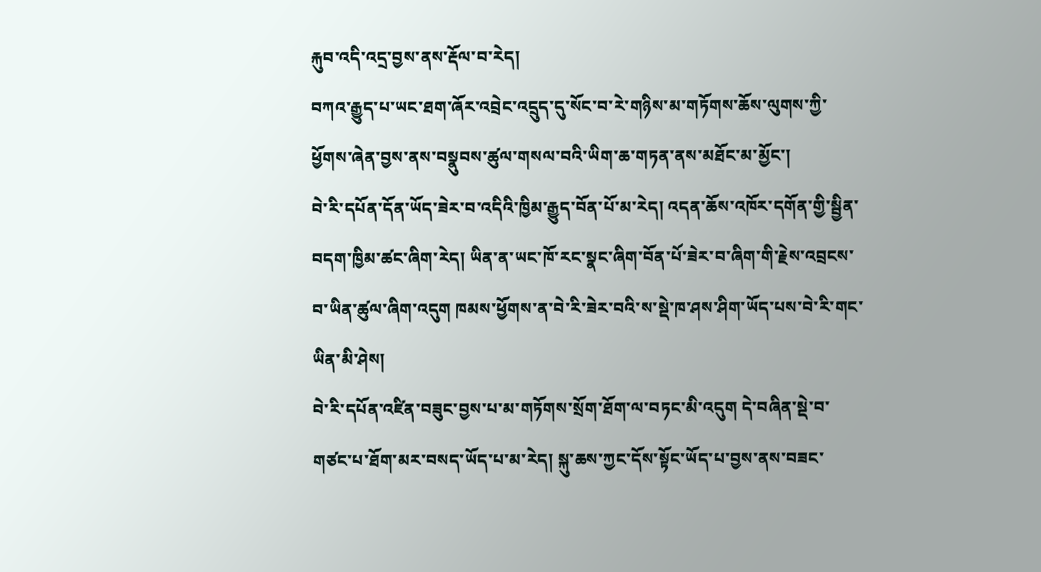རྐུབ་འདི་འདྲ་བྱས་ནས་རྡོལ་བ་རེད།
བཀའ་རྒྱུད་པ་ཡང་ཐག་ཞོར་འབྲེང་འདྲུད་དུ་སོང་བ་རེ་གཉིས་མ་གཏོགས་ཆོས་ལུགས་ཀྱི་ཕྱོགས་ཞེན་བྱས་ནས་བསྣུབས་ཚུལ་གསལ་བའི་ཡིག་ཆ་གཏན་ནས་མཐོང་མ་མྱོང་།
བེ་རི་དཔོན་དོན་ཡོད་ཟེར་བ་འདིའི་ཁྱིམ་རྒྱུད་བོན་པོ་མ་རེད། འདན་ཆོས་འཁོར་དགོན་གྱི་སྦྱིན་བདག་ཁྱིམ་ཚང་ཞིག་རེད། ཡིན་ན་ཡང་ཁོ་རང་སྣང་ཞིག་བོན་པོ་ཟེར་བ་ཞིག་གི་རྗེས་འབྲངས་བ་ཡིན་ཚུལ་ཞིག་འདུག ཁམས་ཕྱོགས་ན་བེ་རི་ཟེར་བའི་ས་སྡེ་ཁ་ཤས་ཤིག་ཡོད་པས་བེ་རི་གང་ཡིན་མི་ཤེས།
བེ་རི་དཔོན་འཛིན་བཟུང་བྱས་པ་མ་གཏོགས་སྲོག་ཐོག་ལ་བཏང་མི་འདུག དེ་བཞིན་སྡེ་བ་གཙང་པ་ཐོག་མར་བསད་ཡོད་པ་མ་རེད། སྐུ་ཆས་ཀྱང་དོས་སྟོང་ཡོད་པ་བྱས་ནས་བཟང་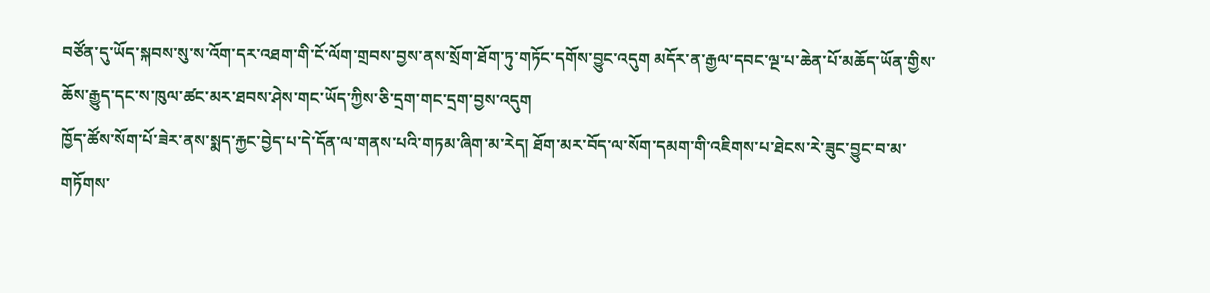བཙོན་དུ་ཡོད་སྐབས་སུ་ས་འོག་དར་འཐག་གི་ངོ་ལོག་གྲབས་བྱས་ནས་སྲོག་ཐོག་ཏུ་གཏོང་དགོས་བྱུང་འདུག མདོར་ན་རྒྱལ་དབང་ལྔ་པ་ཆེན་པོ་མཆོད་ཡོན་གྱིས་ཆོས་རྒྱུད་དང་ས་ཁུལ་ཚང་མར་ཐབས་ཤེས་གང་ཡོད་ཀྱིས་ཅི་དྲག་གང་དྲག་བྱས་འདུག
ཁྱོད་ཚོས་སོག་པོ་ཟེར་ནས་སྨད་རྐྱང་བྱེད་པ་དེ་དོན་ལ་གནས་པའི་གཏམ་ཞིག་མ་རེད། ཐོག་མར་བོད་ལ་སོག་དམག་གི་འཇིགས་པ་ཐེངས་རེ་ཟུང་བྱུང་བ་མ་གཏོགས་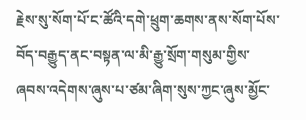རྗེས་སུ་སོག་པོ་ང་ཚོའི་དགེ་ཕྲུག་ཆགས་ནས་སོག་པོས་བོད་བརྒྱུད་ནང་བསྟན་ལ་མི་རྒྱུ་སྲོག་གསུམ་གྱིས་ཞབས་འདེགས་ཞུས་པ་ཙམ་ཞིག་སུས་ཀྱང་ཞུས་མྱོང་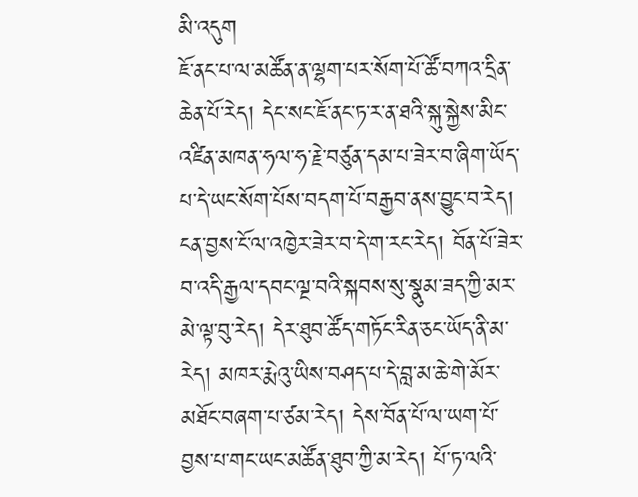མི་འདུག
ཇོ་ནང་པ་ལ་མཚོན་ན་ལྷག་པར་སོག་པོ་ཚོ་བཀའ་དྲིན་ཆེན་པོ་རེད། དེང་སང་ཇོ་ནང་ཏ་ར་ན་ཐའི་སྐུ་སྐྱེས་མིང་འཛིན་མཁན་ཧལ་ཧ་རྗེ་བཙུན་དམ་པ་ཟེར་བ་ཞིག་ཡོད་པ་དེ་ཡང་སོག་པོས་བདག་པོ་བརྒྱབ་ནས་བྱུང་བ་རེད།
ངན་བྱས་ངོ་ལ་འཁྱེར་ཟེར་བ་དེ་ག་རང་རེད། བོན་པོ་ཟེར་བ་འདི་རྒྱལ་དབང་ལྔ་བའི་སྐབས་སུ་སྣུམ་ཟད་ཀྱི་མར་མེ་ལྟ་བུ་རེད། དེར་ཐུབ་ཚོད་གཏོང་རིན་ཅང་ཡོད་ནི་མ་རེད། མཁར་རྨེའུ་ཡིས་བཤད་པ་དེ་བླ་མ་ཆེ་གེ་མོར་མཐོང་བཞག་པ་ཙམ་རེད། དེས་བོན་པོ་ལ་ཡག་པོ་བྱས་པ་གང་ཡང་མཚོན་ཐུབ་ཀྱི་མ་རེད། པོ་ཏ་ལའི་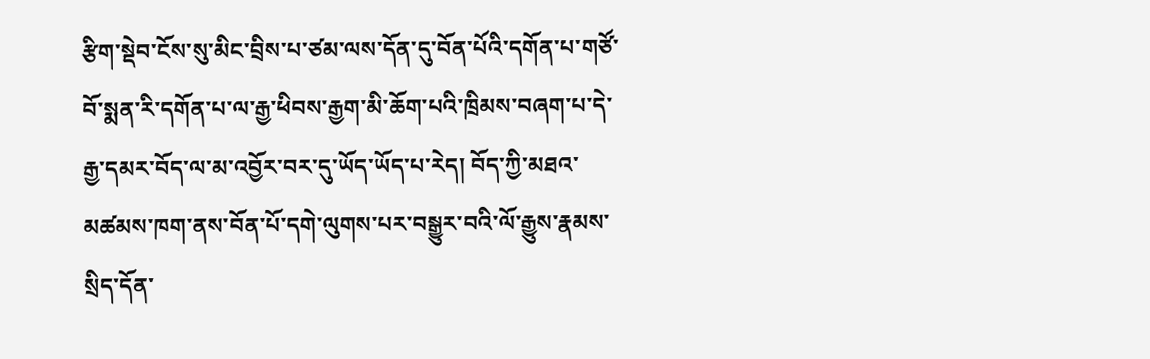རྩིག་སྡེབ་ངོས་སུ་མིང་བྲིས་པ་ཙམ་ལས་དོན་དུ་བོན་པོའི་དགོན་པ་གཙོ་བོ་སྨན་རི་དགོན་པ་ལ་རྒྱ་ཕིབས་རྒྱག་མི་ཆོག་པའི་ཁྲིམས་བཞག་པ་དེ་རྒྱ་དམར་བོད་ལ་མ་འབྱོར་བར་དུ་ཡོད་ཡོད་པ་རེད། བོད་ཀྱི་མཐའ་མཚམས་ཁག་ནས་བོན་པོ་དགེ་ལུགས་པར་བསྒྱུར་བའི་ལོ་རྒྱུས་རྣམས་སྲིད་དོན་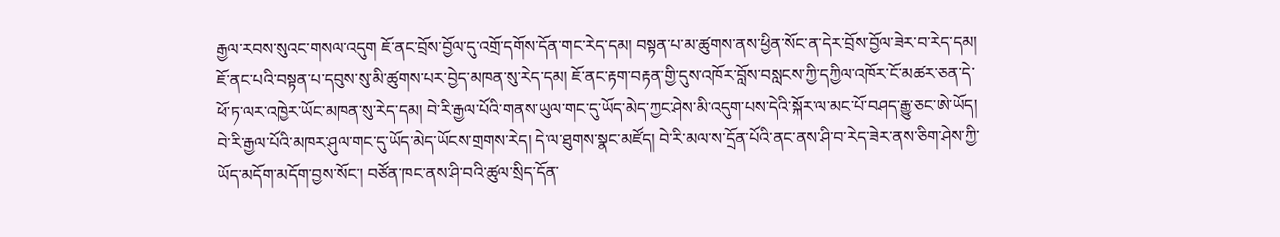རྒྱལ་རབས་སུའང་གསལ་འདུག ཇོ་ནང་བྲོས་བྱོལ་དུ་འགྲོ་དགོས་དོན་གང་རེད་དམ། བསྟན་པ་མ་ཚུགས་ནས་ཕྱིན་སོང་ན་དེར་བྲོས་བྱོལ་ཟེར་བ་རེད་དམ། ཇོ་ནང་པའི་བསྟན་པ་དབུས་སུ་མི་ཚུགས་པར་བྱེད་མཁན་སུ་རེད་དམ། ཇོ་ནང་རྟག་བརྟན་གྱི་དུས་འཁོར་བློས་བསླངས་ཀྱི་དཀྱིལ་འཁོར་ངོ་མཚར་ཅན་དེ་ཕོ་ཏ་ལར་འཁྱེར་ཡོང་མཁན་སུ་རེད་དམ། བེ་རི་རྒྱལ་པོའི་གནས་ཡུལ་གང་དུ་ཡོད་མེད་ཀྱང་ཤེས་མི་འདུག་པས་དེའི་སྐོར་ལ་མང་པོ་བཤད་རྒྱུ་ཅང་ཨེ་ཡོད། བེ་རི་རྒྱལ་པོའི་མཁར་ཤུལ་གང་དུ་ཡོད་མེད་ཡོངས་གྲགས་རེད། དེ་ལ་ཐུགས་སྣང་མཛོད། བེ་རི་མལ་ས་དྲོན་པོའི་ནང་ནས་ཤི་བ་རེད་ཟེར་ནས་ཅིག་ཤེས་ཀྱི་ཡོད་མདོག་མདོག་བྱས་སོང་། བཙོན་ཁང་ནས་ཤི་བའི་ཚུལ་སྲིད་དོན་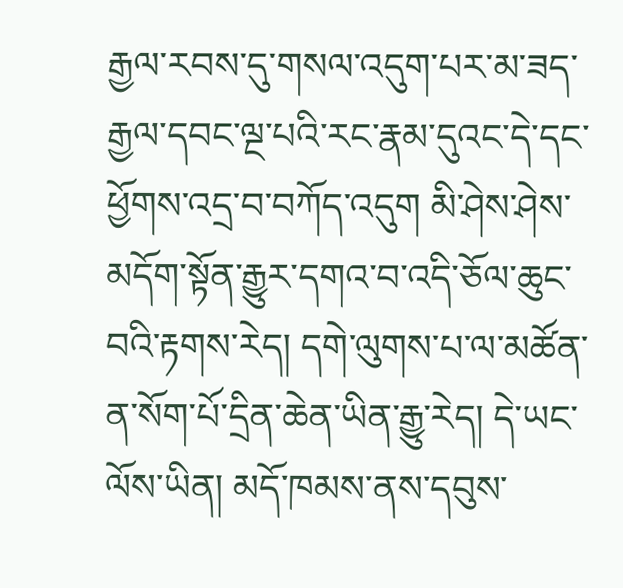རྒྱལ་རབས་དུ་གསལ་འདུག་པར་མ་ཟད་རྒྱལ་དབང་ལྔ་པའི་རང་རྣམ་དུའང་དེ་དང་ཕྱོགས་འདྲ་བ་བཀོད་འདུག མི་ཤེས་ཤེས་མདོག་སྟོན་རྒྱུར་དགའ་བ་འདི་ཅོལ་ཆུང་བའི་རྟགས་རེད། དགེ་ལུགས་པ་ལ་མཚོན་ན་སོག་པོ་དྲིན་ཆེན་ཡིན་རྒྱུ་རེད། དེ་ཡང་ལོས་ཡིན། མདོ་ཁམས་ནས་དབུས་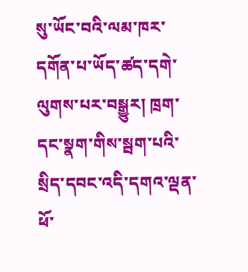སུ་ཡོང་བའི་ལམ་ཁར་དགོན་པ་ཡོད་ཚད་དགེ་ལུགས་པར་བསྒྱུར། ཁྲག་དང་སྣག་གིས་སྦག་པའི་སྲིད་དབང་འདི་དགའ་ལྡན་ཕོ་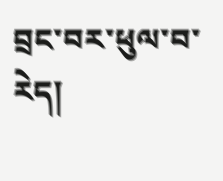བྲང་བར་ཕུལ་བ་རེད།